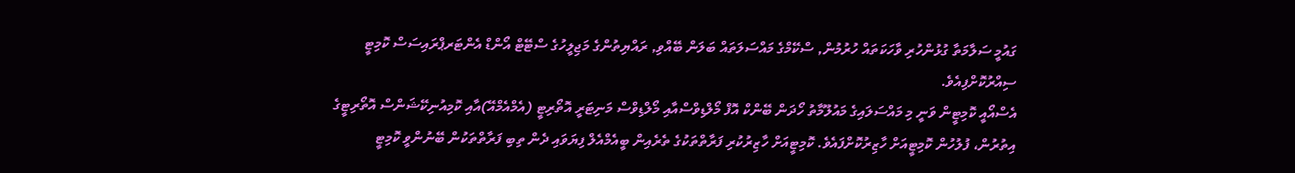ގައުމީ ސަލާމަތާ ގުޅުންހުރި ވާހަކަތައް ހުރުމުން, ސްކޭމްގެ މައްސަލަތައް ބަލަން ބޭއްވި, ރައްޔިތުންގެ މަޖިލީހުގެ ސްޓޭޓް އޯންޑް އެންޓަރޕްރައިސަސް ކޮމިޓީ ސިއްރުކޮށްފިއެވެ.
އެސްއޯއީ ކޮމިޓީން ވަނީ މި މައްސަލައިގެ މައުލޫމާތު ހޯދަން ބޭންކް އޮފް މޯލްޑިވްސްއާއި މޯލްޑިވްސް މަނިޓަރީ އޮތޯރިޓީ (އެމްއެމްއޭ)އާއި ކޮމިއުނިކޭޝަންސް އޮތޯރިޓީގެ އިތުރުން، ފުލުހުން ކޮމިޓީއަށް ހާޒިރުކޮށްފައެވެ. ކޮމިޓީއަށް ހާޒިރުކުރި ފަރާތްތަކުގެ ތެރެއިން ބީއެމްއެލް ފިޔަވައި ދެން ތިބި ފަރާތްތަކުން ބޭނުންވީ ކޮމިޓީ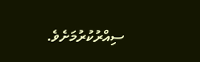ސިއްރުކުރުމަށެވެ.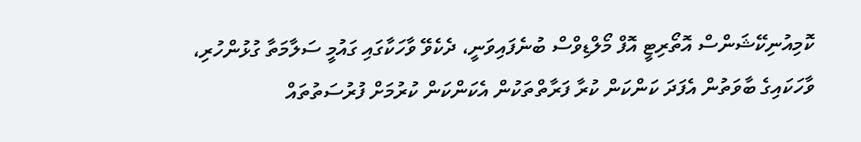ކޮމިއުނިކޭޝަންސް އޮތޯރިޓީ އޮފް މޯލްޑިވްސް ބުނެފައިވަނީ، ދެކެވޭ ވާހަކާގައި ގައުމީ ސަލާމަތާ ގުޅުންހުރި، ވާހަކައިގެ ބާވަތުން އެފަދަ ކަންކަން ކުރާ ފަރާތްތަކުން އެކަންކަން ކުރުމަށް ފުރުސަތުތައް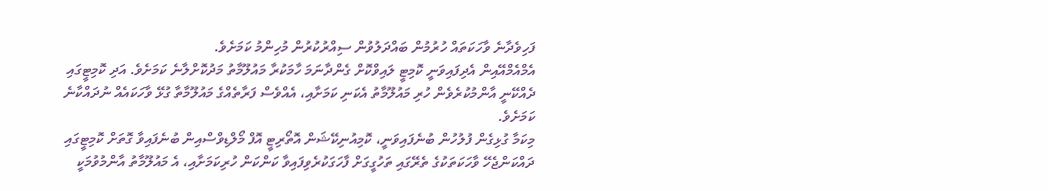ފަހިވެދާނެ ވާހަކަތައް ހުރުމުން ބައްދަލުވުން ސިއްރުކުރުން މުހިންމު ކަމަށެވެ.
އެމްއެމްއޭއިން އެދިފައިވަނީ ކޮމިޓީ ލައިވްކޮށް ގެންދާނަމަ ހާމަކުރާ މައުލޫމާތު މަދުކޮށްލާނެ ކަމަށެވެ. އަދި ކޮމިޓީގައި ދެއްކޭނީ އާންމުކުރެވެން ހުރި މައުލޫމާތު އެކަނި ކަމަށާއި، އެއްވެސް ފަރާތެއްގެ މައުލޫމާތާ ގުޅޭ ވާހަކައެއް ނުދައްކާނެ ކަމަށެވެ.
މިކަމާ ގުޅިގެން ފުލުހުން ބުނެފައިވަނީ، ކޮމިއުނިކޭޝަން އޮތޯރިޓީ އޮފް މޯލްޑިވްސްއިން ބުނެފައިވާ ގޮތަށް ކޮމިޓީގައި ދައްކަންޖެހޭ ވާހަކަތަކުގެ ތެރޭގައި ތަހުގީގަށް ފާހަގަކުރެވިފައިވާ ކަންކަން ހުރިކަމަށާއި، އެ މައުލޫމާތު އާންމުވުމަކީ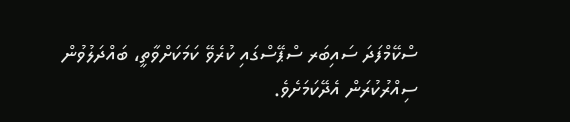ސްކޭމްފަދަ ސައިބަރ ސްޕޭސްގައި ކުރެވޭ ކަމަކަށްވާތީ، ބައްދަލުވުން ސިއްރުކުރަން އެދޭކަމަށެވެ.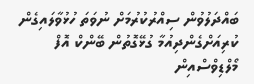ބައްދަލުވުން ސިއްރުކުރުމަށް ނުވަތަ ހުޅުވާލައިގެން ކުރިއަށްގެންދިއުމާ ގުޅޭގޮތުން ބޭންކް އޮފް މޯލްޑިވްސްއިން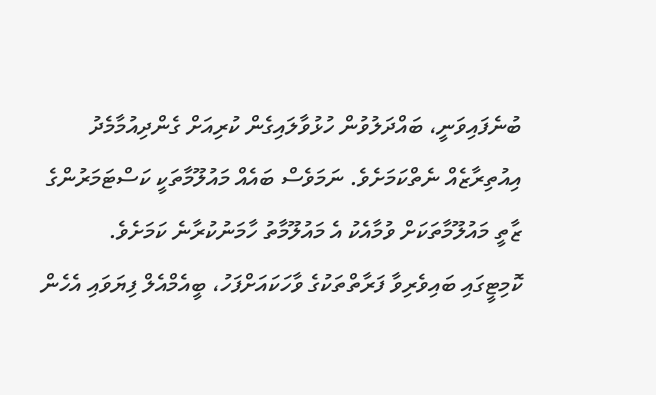ބުނެފައިވަނީ، ބައްދަލުވުން ހުޅުވާލައިގެން ކުރިއަށް ގެންދިއުމާމެދު އިއުތިރާޒެއް ނެތްކަމަށެވެ. ނަމަވެސް ބައެއް މައުލޫމާތަކީ ކަސްޓަމަރުންގެ ޒާތީ މައުލޫމާތަކަށް ވުމާއެކު އެ މައުލޫމާތު ހާމަނުކުރާނެ ކަމަށެވެ.
ކޮމިޓީގައި ބައިވެރިވާ ފަރާތްތަކުގެ ވާހަކައަށްފަހު، ބީއެމްއެލް ފިޔަވައި އެހެން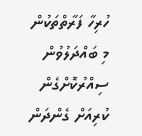ހުރިހާ ފަރާތްތަކުން މި ބައްދަލުވުން ސިއްރުކޮށްގެން ކުރިއަށް ގެންދަން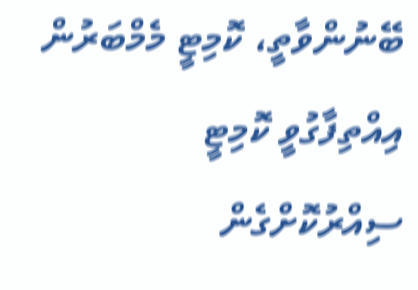ބޭނުންވާތީ، ކޮމިޓީ މެމްބަރުން އިއްތިފާގުވީ ކޮމިޓީ ސިއްރުކޮށްގެން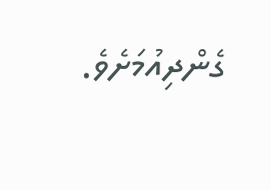ގެންދިއުމަށެވެ.